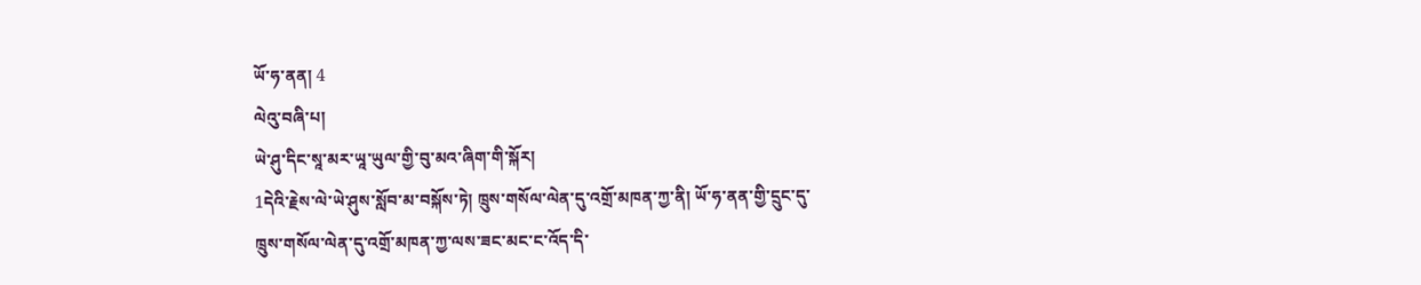ཡོ་ཧ་ནན། 4
ལེའུ་བཞི་པ།
ཡེ་ཤུ་དིང་སཱ་མར་ཡཱ་ཡུལ་གྱི་བུ་མའ་ཞིག་གི་སྐོར།
1དེའི་རྗེས་ལེ་ཡེ་ཤུས་སློབ་མ་བསྐོས་ཏེ། ཁྲུས་གསོལ་ལེན་དུ་འགྲོ་མཁན་ཀྱ་ནི། ཡོ་ཧ་ནན་གྱི་དྲུང་དུ་ཁྲུས་གསོལ་ལེན་དུ་འགྲོ་མཁན་ཀྱ་ལས་ཟང་མང་ང་འོད་དི་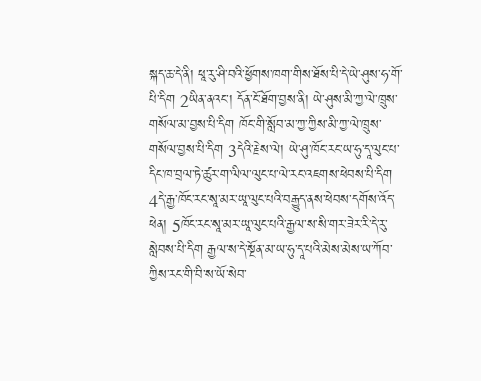སྐད་ཆ་དེ་ནི། ཕཱ་རུ་ཤི་བའི་ཕྱོགས་ཁག་གིས་ཐོས་པི་དེ་ཡེ་ཤུས་ཧ་གོ་པི་དིག 2ཡིན་ནའང་། དོན་ངོ་ཐོག་བྱས་ནི། ཡེ་ཤུས་མི་ཀྱ་ལེ་ཁྲུས་གསོལ་མ་བྱས་པི་དིག ཁོང་གི་སློབ་མ་ཀྱ་ཀྱིས་མི་ཀྱ་ལེ་ཁྲུས་གསོལ་བྱས་པི་དིག 3དེའི་རྗེས་ལེ། ཡེ་ཤུ་ཁོང་རང་ཡ་ཧུ་དཱ་ལུང་པ་དིང་ཁ་བྲལ་ཏེ་ཚུར་ག་ལིལ་ལུང་པ་ལེ་རང་འཇགས་ཕེབས་པི་དིག 4དེ་རྒྱ་ཁོང་རང་སཱ་མར་ཡཱ་ལུང་པའི་བརྒྱུད་ནས་ཕེབས་དགོས་འོད་ཕེན། 5ཁོང་རང་སཱ་མར་ཡཱ་ལུང་པའི་རྒྱལ་ས་སི་གར་ཟེར་རི་དེ་རུ་སླེབས་པི་དིག རྒྱལ་ས་དེ་སྔོན་མ་ཡ་ཧུ་དཱ་པའི་མེས་མེས་ཡ་ཀོབ་ཀྱིས་རང་གི་བི་ས་ཡོ་སེབ་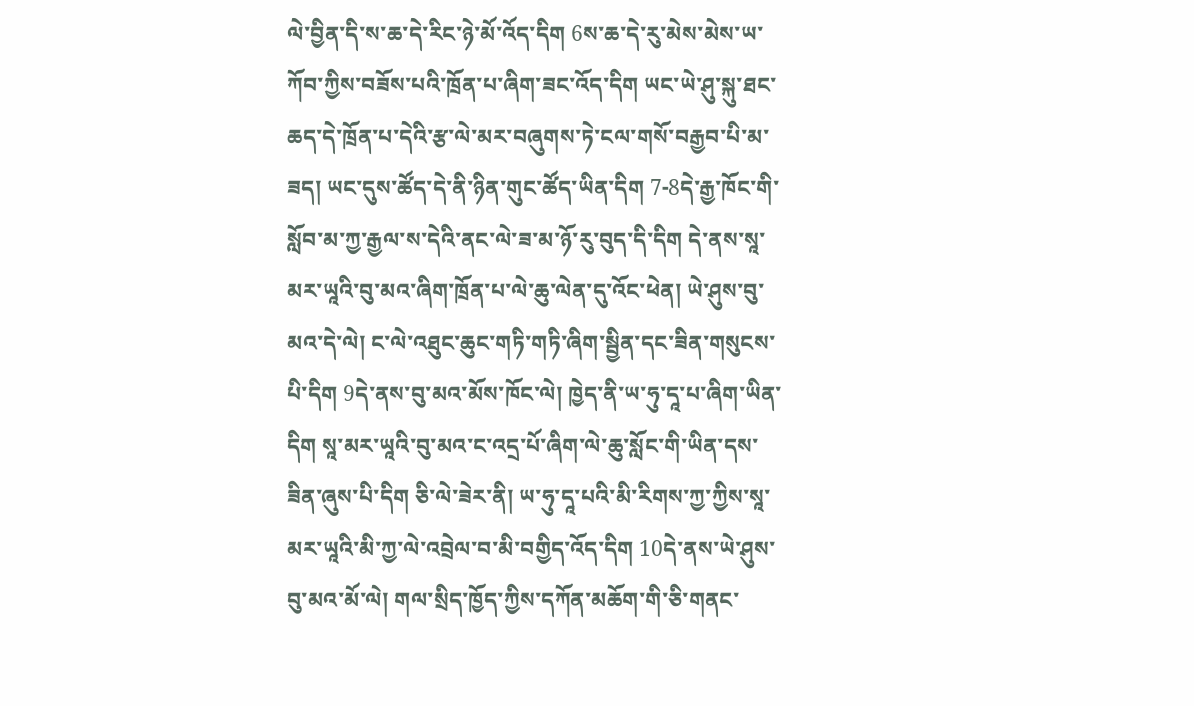ལེ་བྱིན་དི་ས་ཆ་དེ་རིང་ཉེ་མོ་འོད་དིག 6ས་ཆ་དེ་རུ་མེས་མེས་ཡ་ཀོབ་ཀྱིས་བཟོས་པའི་ཁྲོན་པ་ཞིག་ཟང་འོད་དིག ཡང་ཡེ་ཤུ་སྐུ་ཐང་ཆད་དེ་ཁྲོན་པ་དེའི་རྩ་ལེ་མར་བཞུགས་ཏེ་ངལ་གསོ་བརྒྱབ་པི་མ་ཟད། ཡང་དུས་ཚོད་དེ་ནི་ཉིན་གུང་ཚོད་ཡིན་དིག 7-8དེ་རྒྱ་ཁོང་གི་སློབ་མ་ཀྱ་རྒྱལ་ས་དེའི་ནང་ལེ་ཟ་མ་ཉོ་རུ་བུད་དི་དིག དེ་ནས་སཱ་མར་ཡཱའི་བུ་མའ་ཞིག་ཁྲོན་པ་ལེ་ཆུ་ལེན་དུ་འོང་ཕེན། ཡེ་ཤུས་བུ་མའ་དེ་ལེ། ང་ལེ་འཐུང་ཆུང་གཏི་གཏི་ཞིག་སྦྱིན་དང་ཟིན་གསུངས་པི་དིག 9དེ་ནས་བུ་མའ་མོས་ཁོང་ལེ། ཁྱེད་ནི་ཡ་ཧུ་དཱ་པ་ཞིག་ཡིན་དིག སཱ་མར་ཡཱའི་བུ་མའ་ང་འདྲ་པོ་ཞིག་ལེ་ཆུ་སློང་གི་ཡིན་དས་ཟིན་ཞུས་པི་དིག ཅི་ལེ་ཟེར་ནི། ཡ་ཧུ་དཱ་པའི་མི་རིགས་ཀྱ་ཀྱིས་སཱ་མར་ཡཱའི་མི་ཀྱ་ལེ་འབྲེལ་བ་མི་བགྱིད་འོད་དིག 10དེ་ནས་ཡེ་ཤུས་བུ་མའ་མོ་ལེ། གལ་སྲིད་ཁྱོད་ཀྱིས་དཀོན་མཆོག་གི་ཅི་གནང་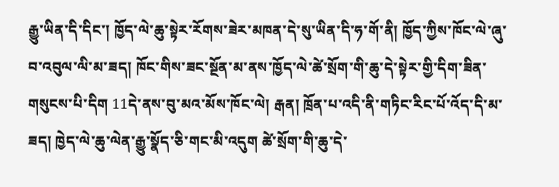རྒྱུ་ཡིན་དི་དིང་། ཁྱོད་ལེ་ཆུ་སྟེར་རོགས་ཟེར་མཁན་དེ་སུ་ཡིན་དི་ཧ་གོ་ནི། ཁྱོད་ཀྱིས་ཁོང་ལེ་ཞུ་བ་འབུལ་ལི་མ་ཟད། ཁོང་གིས་ཟང་སྔོན་མ་ནས་ཁྱོད་ལེ་ཚེ་སྲོག་གི་ཆུ་དེ་སྟེར་གྱི་དིག་ཟིན་གསུངས་པི་དིག 11དེ་ནས་བུ་མའ་མོས་ཁོང་ལེ། རྒན། ཁྲོན་པ་འདི་ནི་གཏིང་རིང་པོ་འོད་དི་མ་ཟད། ཁྱེད་ལེ་ཆུ་ལེན་རྒྱུ་སྣོད་ཅི་གང་མི་འདུག ཚེ་སྲོག་གི་ཆུ་དེ་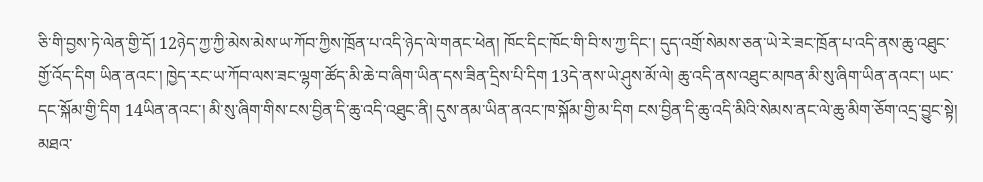ཅི་གི་བྱས་ཏེ་ལེན་གྱི་དོ། 12ཉེད་ཀྱ་ཀྱི་མེས་མེས་ཡ་ཀོབ་ཀྱིས་ཁྲོན་པ་འདི་ཉེད་ལེ་གནང་ཕེན། ཁོང་དིང་ཁོང་གི་བི་ས་ཀྱ་དིང་། དུད་འགྲོ་སེམས་ཅན་ཡེ་རེ་ཟང་ཁྲོན་པ་འདི་ནས་ཆུ་འཐུང་གྱོ་འོད་དིག ཡིན་ནའང་། ཁྱེད་རང་ཡ་ཀོབ་ལས་ཟང་ལྷག་ཚོད་མི་ཆེ་བ་ཞིག་ཡིན་དས་ཟིན་དྲིས་པི་དིག 13དེ་ནས་ཡེ་ཤུས་མོ་ལེ། ཆུ་འདི་ནས་འཐུང་མཁན་མི་སུ་ཞིག་ཡིན་ནའང་། ཡང་དང་སྐོམ་གྱི་དིག 14ཡིན་ནའང་། མི་སུ་ཞིག་གིས་ངས་བྱིན་དི་ཆུ་འདི་འཐུང་ནི། དུས་ནམ་ཡིན་ནའང་ཁ་སྐོམ་གྱི་མ་དིག ངས་བྱིན་དི་ཆུ་འདི་མིའི་སེམས་ནང་ལེ་ཆུ་མིག་ཅོག་འདྲ་བྱུང་སྟེ། མཐའ་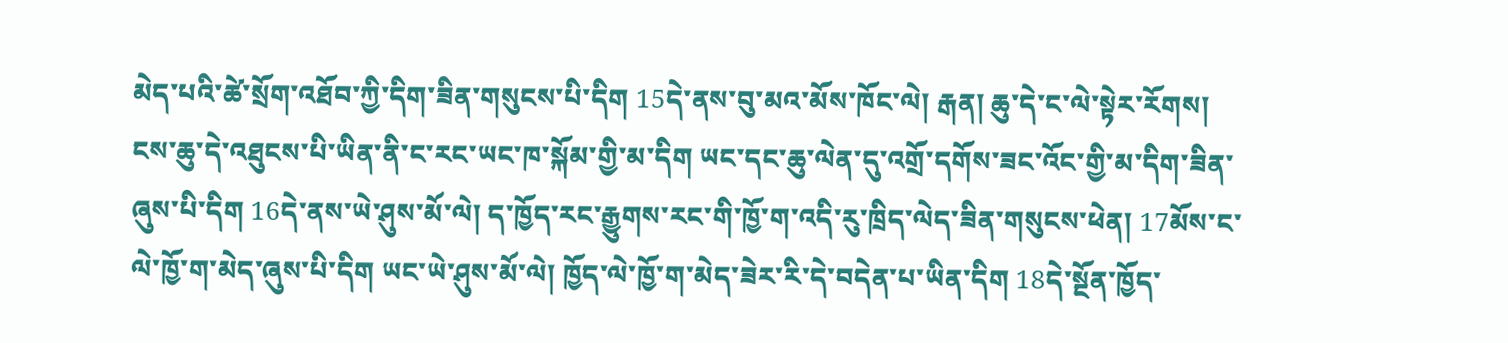མེད་པའི་ཚེ་སྲོག་འཐོབ་ཀྱི་དིག་ཟིན་གསུངས་པི་དིག 15དེ་ནས་བུ་མའ་མོས་ཁོང་ལེ། རྒན། ཆུ་དེ་ང་ལེ་སྟེར་རོགས། ངས་ཆུ་དེ་འཐུངས་པི་ཡིན་ནི་ང་རང་ཡང་ཁ་སྐོམ་གྱི་མ་དིག ཡང་དང་ཆུ་ལེན་དུ་འགྲོ་དགོས་ཟང་འོང་གྱི་མ་དིག་ཟིན་ཞུས་པི་དིག 16དེ་ནས་ཡེ་ཤུས་མོ་ལེ། ད་ཁྱོད་རང་རྒྱུགས་རང་གི་ཁྱོ་ག་འདི་རུ་ཁྲིད་ལེད་ཟིན་གསུངས་ཕེན། 17མོས་ང་ལེ་ཁྱོ་ག་མེད་ཞུས་པི་དིག ཡང་ཡེ་ཤུས་མོ་ལེ། ཁྱོད་ལེ་ཁྱོ་ག་མེད་ཟེར་རི་དེ་བདེན་པ་ཡིན་དིག 18དེ་སྔོན་ཁྱོད་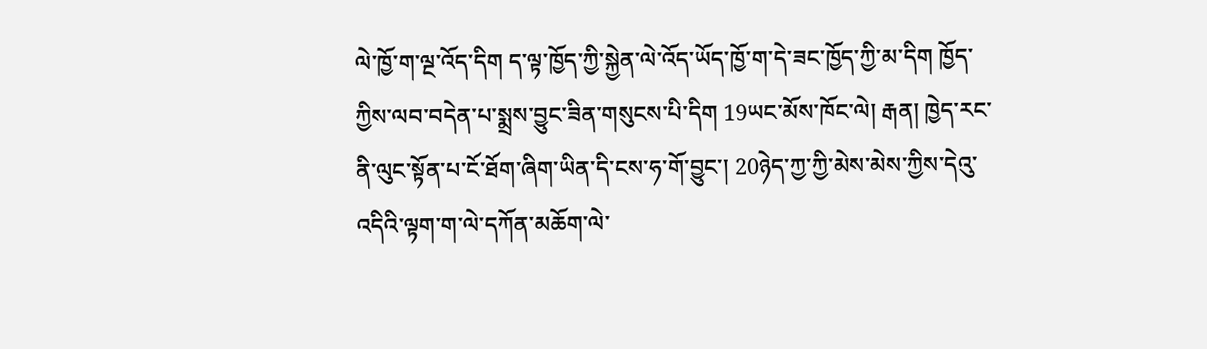ལེ་ཁྱོ་ག་ལྔ་འོད་དིག ད་ལྟ་ཁྱོད་ཀྱི་སྐྱེན་ལེ་འོད་ཡོད་ཁྱོ་ག་དེ་ཟང་ཁྱོད་ཀྱི་མ་དིག ཁྱོད་ཀྱིས་ལབ་བདེན་པ་སྨྲས་བྱུང་ཟིན་གསུངས་པི་དིག 19ཡང་མོས་ཁོང་ལེ། རྒན། ཁྱེད་རང་ནི་ལུང་སྟོན་པ་ངོ་ཐོག་ཞིག་ཡིན་དི་ངས་ཧ་གོ་བྱུང་། 20ཉེད་ཀྱ་ཀྱི་མེས་མེས་ཀྱིས་དེའུ་འདིའི་ལྟག་ག་ལེ་དཀོན་མཆོག་ལེ་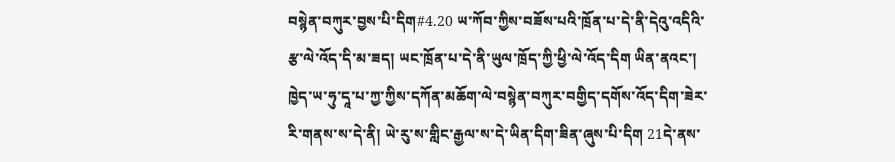བསྙེན་བཀུར་བྱས་པི་དིག#4.20 ཡ་ཀོབ་ཀྱིས་བཟོས་པའི་ཁྲོན་པ་དེ་ནི་དེའུ་འདིའི་རྩ་ལེ་འོད་དི་མ་ཟད། ཡང་ཁྲོན་པ་དེ་ནི་ཡུལ་ཁྲོད་ཀྱི་ཕྱི་ལེ་འོད་དིག ཡིན་ནའང་། ཁྱེད་ཡ་ཧུ་དཱ་པ་ཀྱ་ཀྱིས་དཀོན་མཆོག་ལེ་བསྙེན་བཀུར་བགྱིད་དགོས་འོད་དིག་ཟེར་རི་གནས་ས་དེ་ནི། ཡེ་རུ་ས་གླིང་རྒྱལ་ས་དེ་ཡིན་དིག་ཟིན་ཞུས་པི་དིག 21དེ་ནས་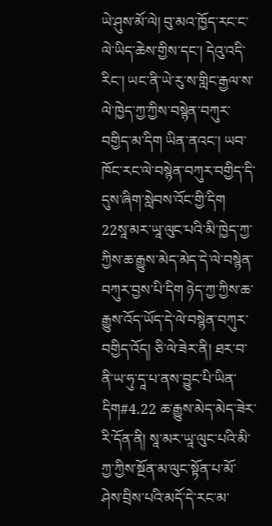ཡེ་ཤུས་མོ་ལེ། བུ་མའ་ཁྱོད་རང་ང་ལེ་ཡིད་ཆེས་གྱིས་དང་། དེའུ་འདི་རིང་། ཡང་ནི་ཡེ་རུ་ས་གླིང་རྒྱལ་ས་ལེ་ཁྱེད་ཀྱ་ཀྱིས་བསྙེན་བཀུར་བགྱིད་མ་དིག ཡིན་ནའང་། ཡབ་ཁོང་རང་ལེ་བསྙེན་བཀུར་བགྱིད་དི་དུས་ཞིག་སླེབས་འོང་གྱི་དིག 22སཱ་མར་ཡཱ་ལུང་པའི་མི་ཁྱེད་ཀྱ་ཀྱིས་ཆ་རྒྱུས་མེད་མེད་དེ་ལེ་བསྙེན་བཀུར་བྱས་པི་དིག ཉེད་ཀྱ་ཀྱིས་ཆ་རྒྱུས་འོད་ཡོད་དེ་ལེ་བསྙེན་བཀུར་བགྱིད་འོད། ཅི་ལེ་ཟེར་ནི། ཐར་བ་ནི་ཡ་ཧུ་དཱ་པ་ནས་བྱུང་པི་ཡིན་དིག#4.22 ཆ་རྒྱུས་མེད་མེད་ཟེར་རི་དོན་ནི། སཱ་མར་ཡཱ་ལུང་པའི་མི་ཀྱ་ཀྱིས་སྔོན་མ་ལུང་སྟོན་པ་མོ་ཤེས་བྲིས་པའི་མདོ་དེ་རང་མ་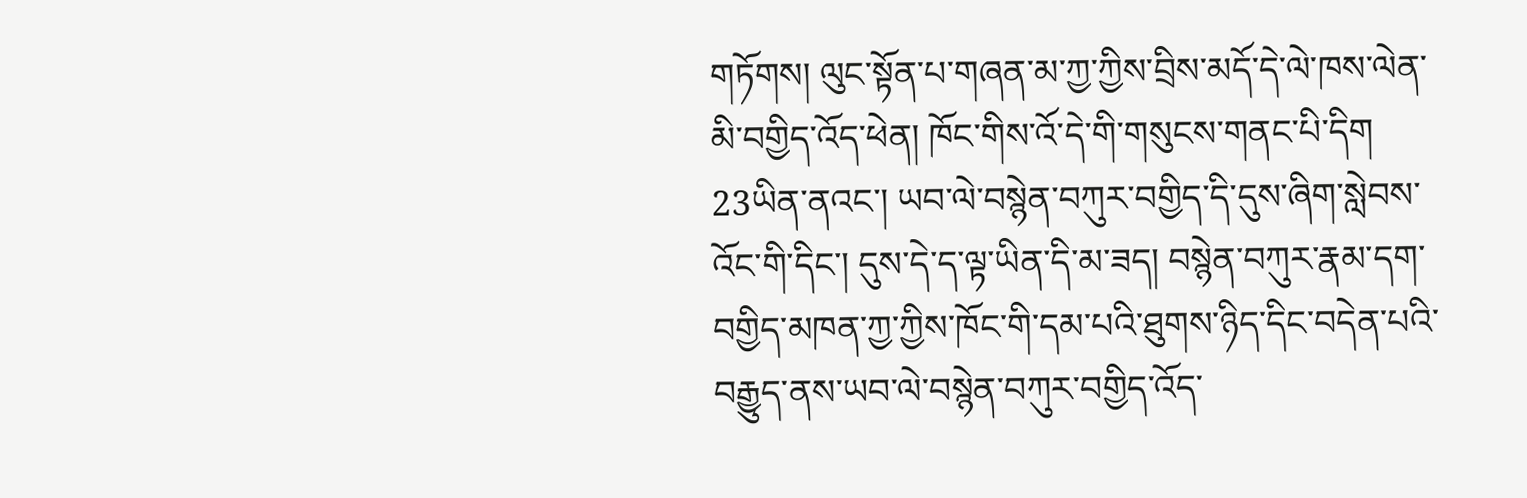གཏོགས། ལུང་སྟོན་པ་གཞན་མ་ཀྱ་ཀྱིས་བྲིས་མདོ་དེ་ལེ་ཁས་ལེན་མི་བགྱིད་འོད་ཕེན། ཁོང་གིས་འོ་དེ་གི་གསུངས་གནང་པི་དིག 23ཡིན་ནའང་། ཡབ་ལེ་བསྙེན་བཀུར་བགྱིད་དི་དུས་ཞིག་སླེབས་འོང་གི་དིང་། དུས་དེ་ད་ལྟ་ཡིན་དི་མ་ཟད། བསྙེན་བཀུར་རྣམ་དག་བགྱིད་མཁན་ཀྱ་ཀྱིས་ཁོང་གི་དམ་པའི་ཐུགས་ཉིད་དིང་བདེན་པའི་བརྒྱུད་ནས་ཡབ་ལེ་བསྙེན་བཀུར་བགྱིད་འོད་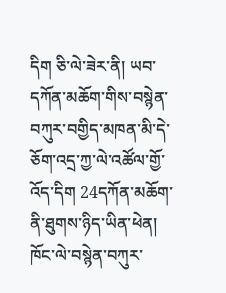དིག ཅི་ལེ་ཟེར་ནི། ཡབ་དཀོན་མཆོག་གིས་བསྙེན་བཀུར་བགྱིད་མཁན་མི་དེ་ཅོག་འདྲ་ཀྱ་ལེ་འཚོལ་གྱོ་འོད་དིག 24དཀོན་མཆོག་ནི་ཐུགས་ཉིད་ཡིན་ཕེན། ཁོང་ལེ་བསྙེན་བཀུར་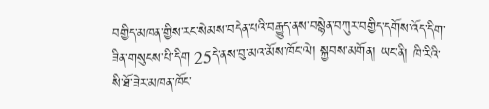བགྱིད་མཁན་གྱིས་རང་སེམས་བདེན་པའི་བརྒྱུད་ནས་བསྙེན་བཀུར་བགྱིད་དགོས་འོད་དིག་ཟིན་གསུངས་པི་དིག 25དེ་ནས་བུ་མའ་མོས་ཁོང་ལེ། སྐྱབས་མགོན། ཡང་ནི། ཁི་རིའི་སི་ཐོ་ཟེར་མཁན་ཁོང་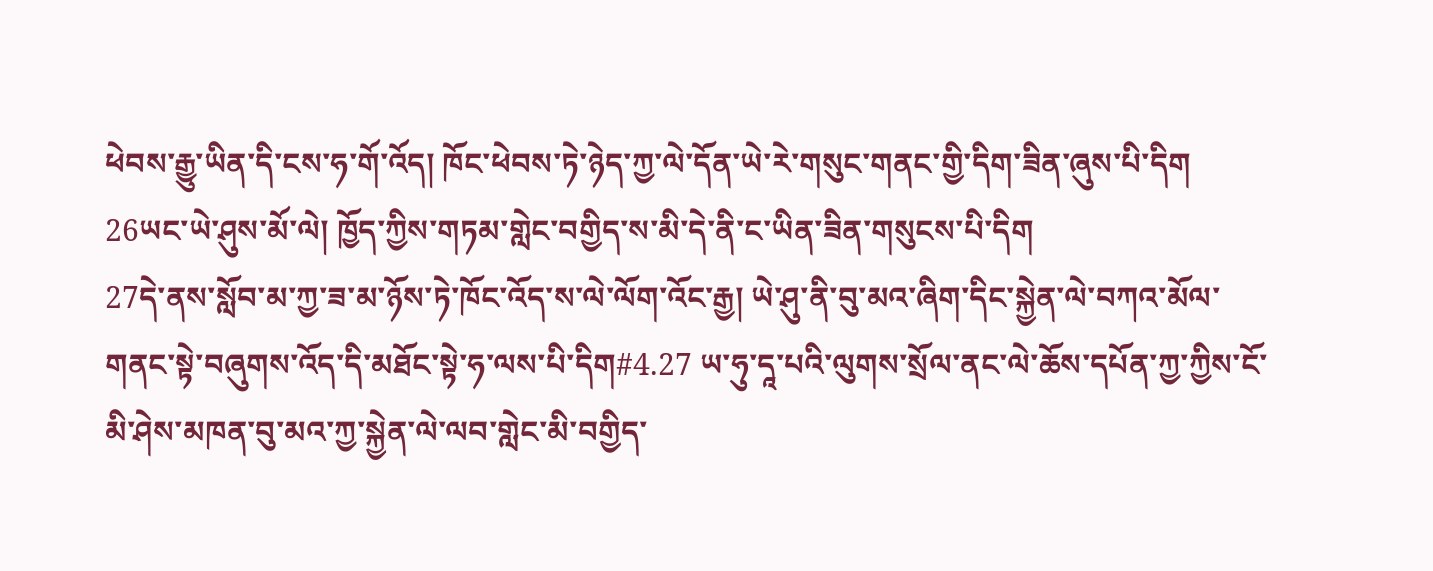ཕེབས་རྒྱུ་ཡིན་དི་ངས་ཧ་གོ་འོད། ཁོང་ཕེབས་ཏེ་ཉེད་ཀྱ་ལེ་དོན་ཡེ་རེ་གསུང་གནང་གྱི་དིག་ཟིན་ཞུས་པི་དིག 26ཡང་ཡེ་ཤུས་མོ་ལེ། ཁྱོད་ཀྱིས་གཏམ་གླེང་བགྱིད་ས་མི་དེ་ནི་ང་ཡིན་ཟིན་གསུངས་པི་དིག
27དེ་ནས་སློབ་མ་ཀྱ་ཟ་མ་ཉོས་ཏེ་ཁོང་འོད་ས་ལེ་ལོག་འོང་རྒྱ། ཡེ་ཤུ་ནི་བུ་མའ་ཞིག་དིང་སྐྱེན་ལེ་བཀའ་མོལ་གནང་སྟེ་བཞུགས་འོད་དི་མཐོང་སྟེ་ཧ་ལས་པི་དིག#4.27 ཡ་ཧུ་དཱ་པའི་ལུགས་སྲོལ་ནང་ལེ་ཆོས་དཔོན་ཀྱ་ཀྱིས་ངོ་མི་ཤེས་མཁན་བུ་མའ་ཀྱ་སྐྱེན་ལེ་ལབ་གླེང་མི་བགྱིད་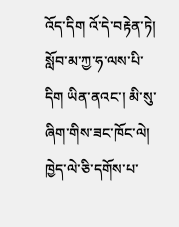འོད་དིག འོ་དེ་བརྟེན་ཏེ། སློབ་མ་ཀྱ་ཧ་ལས་པི་དིག ཡིན་ནའང་། མི་སུ་ཞིག་གིས་ཟང་ཁོང་ལེ། ཁྱེད་ལེ་ཅི་དགོས་པ་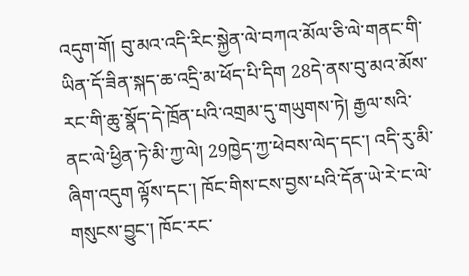འདུག་གོ། བུ་མའ་འདི་རིང་སྐྱེན་ལེ་བཀའ་མོལ་ཅི་ལེ་གནང་གི་ཡིན་དོ་ཟིན་སྐད་ཆ་འདྲི་མ་ཕོད་པི་དིག 28དེ་ནས་བུ་མའ་མོས་རང་གི་ཆུ་སྣོད་དེ་ཁྲོན་པའི་འགྲམ་དུ་གཡུགས་ཏེ། རྒྱལ་སའི་ནང་ལེ་ཕྱིན་ཏེ་མི་ཀྱ་ལེ། 29ཁྱེད་ཀྱ་ཕེབས་ལེད་དང་། འདི་རུ་མི་ཞིག་འདུག ལྟོས་དང་། ཁོང་གིས་ངས་བྱས་པའི་དོན་ཡེ་རེ་ང་ལེ་གསུངས་བྱུང་། ཁོང་རང་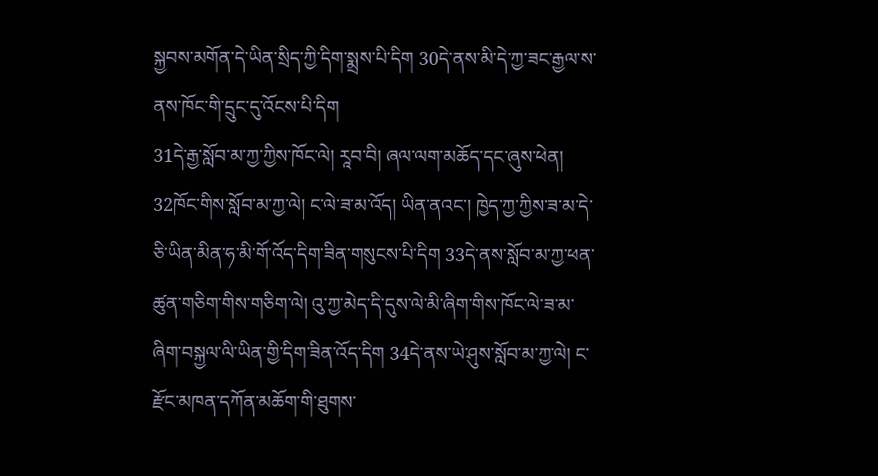སྐྱབས་མགོན་དེ་ཡིན་སྲིད་ཀྱི་དིག་སྨྲས་པི་དིག 30དེ་ནས་མི་དེ་ཀྱ་ཟང་རྒྱལ་ས་ནས་ཁོང་གི་དྲུང་དུ་འོངས་པི་དིག
31དེ་རྒྱ་སློབ་མ་ཀྱ་ཀྱིས་ཁོང་ལེ། རཱབ་བི། ཞལ་ལག་མཆོད་དང་ཞུས་ཕེན། 32ཁོང་གིས་སློབ་མ་ཀྱ་ལེ། ང་ལེ་ཟ་མ་འོད། ཡིན་ནའང་། ཁྱེད་ཀྱ་ཀྱིས་ཟ་མ་དེ་ཅི་ཡིན་མིན་ཧ་མི་གོ་འོད་དིག་ཟིན་གསུངས་པི་དིག 33དེ་ནས་སློབ་མ་ཀྱ་ཕན་ཚུན་གཅིག་གིས་གཅིག་ལེ། འུ་ཀྱ་མེད་དི་དུས་ལེ་མི་ཞིག་གིས་ཁོང་ལེ་ཟ་མ་ཞིག་བསྐྱལ་ལི་ཡིན་གྱི་དིག་ཟིན་འོད་དིག 34དེ་ནས་ཡེ་ཤུས་སློབ་མ་ཀྱ་ལེ། ང་རྫོང་མཁན་དཀོན་མཆོག་གི་ཐུགས་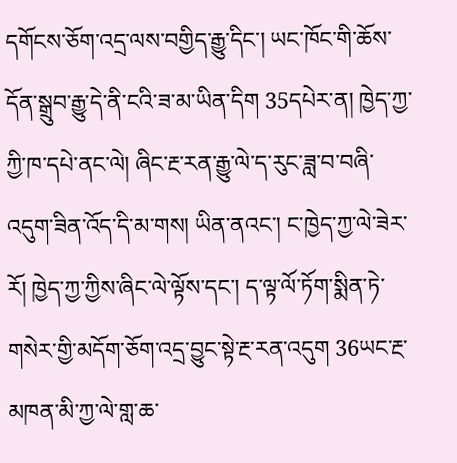དགོངས་ཅོག་འདྲ་ལས་བགྱིད་རྒྱུ་དིང་། ཡང་ཁོང་གི་ཆོས་དོན་སྒྲུབ་རྒྱུ་དེ་ནི་ངའི་ཟ་མ་ཡིན་དིག 35དཔེར་ན། ཁྱེད་ཀྱ་ཀྱི་ཁ་དཔེ་ནང་ལེ། ཞིང་རྔ་རན་རྒྱུ་ལེ་ད་རུང་ཟླ་བ་བཞི་འདུག་ཟིན་འོད་དི་མ་གས། ཡིན་ནའང་། ང་ཁྱེད་ཀྱ་ལེ་ཟེར་རོ། ཁྱེད་ཀྱ་ཀྱིས་ཞིང་ལེ་ལྟོས་དང་། ད་ལྟ་ལོ་ཏོག་སྨིན་ཏེ་གསེར་གྱི་མདོག་ཅོག་འདྲ་བྱུང་སྟེ་རྔ་རན་འདུག 36ཡང་རྔ་མཁན་མི་ཀྱ་ལེ་གླ་ཆ་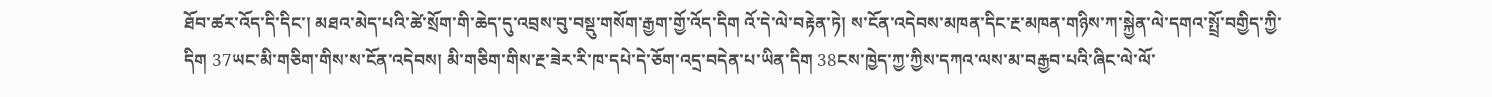ཐོབ་ཚར་འོད་དི་དིང་། མཐའ་མེད་པའི་ཚེ་སྲོག་གི་ཆེད་དུ་འབྲས་བུ་བསྡུ་གསོག་རྒྱག་གྱོ་འོད་དིག འོ་དེ་ལེ་བརྟེན་ཏེ། ས་ངོན་འདེབས་མཁན་དིང་རྔ་མཁན་གཉིས་ཀ་སྐྱེན་ལེ་དགའ་སྤྲོ་བགྱིད་ཀྱི་དིག 37ཡང་མི་གཅིག་གིས་ས་ངོན་འདེབས། མི་གཅིག་གིས་རྔ་ཟེར་རི་ཁ་དཔེ་དེ་ཅོག་འདྲ་བདེན་པ་ཡིན་དིག 38ངས་ཁྱེད་ཀྱ་ཀྱིས་དཀའ་ལས་མ་བརྒྱབ་པའི་ཞིང་ལེ་ལོ་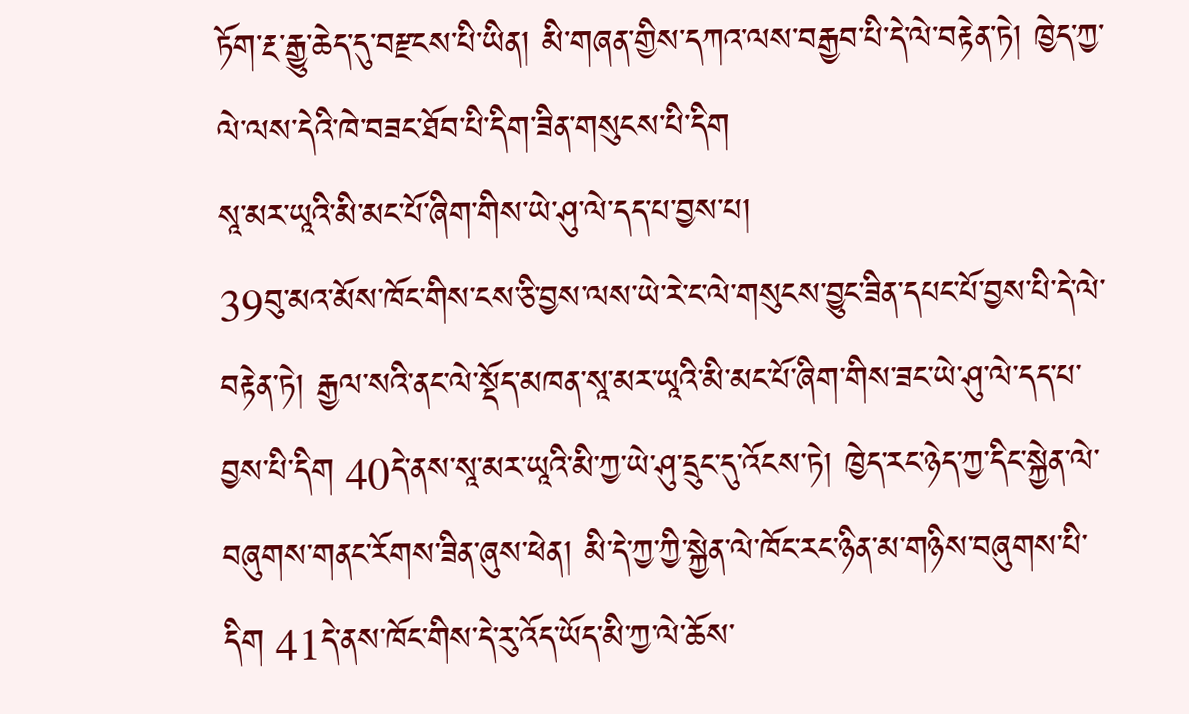ཏོག་རྔ་རྒྱུ་ཆེད་དུ་བརྫངས་པི་ཡིན། མི་གཞན་གྱིས་དཀའ་ལས་བརྒྱབ་པི་དེ་ལེ་བརྟེན་ཏེ། ཁྱེད་ཀྱ་ལེ་ལས་དེའི་ཁེ་བཟང་ཐོབ་པི་དིག་ཟིན་གསུངས་པི་དིག
སཱ་མར་ཡཱའི་མི་མང་པོ་ཞིག་གིས་ཡེ་ཤུ་ལེ་དད་པ་བྱས་པ།
39བུ་མའ་མོས་ཁོང་གིས་ངས་ཅི་བྱས་ལས་ཡེ་རེ་ང་ལེ་གསུངས་བྱུང་ཟིན་དཔང་པོ་བྱས་པི་དེ་ལེ་བརྟེན་ཏེ། རྒྱལ་སའི་ནང་ལེ་སྡོད་མཁན་སཱ་མར་ཡཱའི་མི་མང་པོ་ཞིག་གིས་ཟང་ཡེ་ཤུ་ལེ་དད་པ་བྱས་པི་དིག 40དེ་ནས་སཱ་མར་ཡཱའི་མི་ཀྱ་ཡེ་ཤུ་དྲུང་དུ་འོངས་ཏེ། ཁྱེད་རང་ཉེད་ཀྱ་དིང་སྐྱེན་ལེ་བཞུགས་གནང་རོགས་ཟིན་ཞུས་ཕེན། མི་དེ་ཀྱ་ཀྱི་སྐྱེན་ལེ་ཁོང་རང་ཉིན་མ་གཉིས་བཞུགས་པི་དིག 41དེ་ནས་ཁོང་གིས་དེ་རུ་འོད་ཡོད་མི་ཀྱ་ལེ་ཆོས་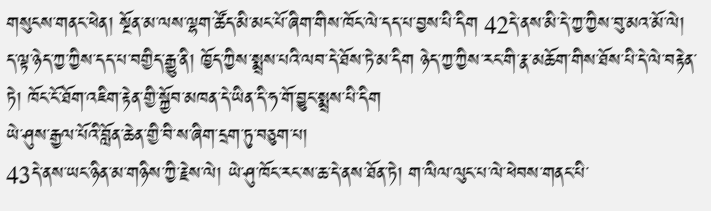གསུངས་གནང་ཕེན། སྔོན་མ་ལས་ལྷག་ཚོད་མི་མང་པོ་ཞིག་གིས་ཁོང་ལེ་དད་པ་བྱས་པི་དིག 42དེ་ནས་མི་དེ་ཀྱ་ཀྱིས་བུ་མའ་མོ་ལེ། ད་ལྟ་ཉེད་ཀྱ་ཀྱིས་དད་པ་བགྱིད་རྒྱུ་ནི། ཁྱོད་ཀྱིས་སྨྲས་པའི་ལབ་དེ་ཐོས་ཏེ་མ་དིག ཉེད་ཀྱ་ཀྱིས་རང་གི་རྣ་མཆོག་གིས་ཐོས་པི་དེ་ལེ་བརྟེན་ཏེ། ཁོང་ངོ་ཐོག་འཇིག་རྟེན་གྱི་སྐྱོབ་མཁན་དེ་ཡིན་དི་ཧ་གོ་བྱུང་སྨྲས་པི་དིག
ཡེ་ཤུས་རྒྱལ་པོའི་བློན་ཆེན་གྱི་བི་ས་ཞིག་དྲག་ཏུ་བཅུག་པ།
43དེ་ནས་ཡང་ཉིན་མ་གཉིས་ཀྱི་རྗེས་ལེ། ཡེ་ཤུ་ཁོང་རང་ས་ཆ་དེ་ནས་ཐོན་ཏེ། ག་ལིལ་ལུང་པ་ལེ་ཕེབས་གནང་པི་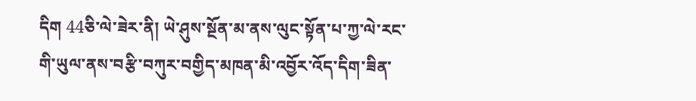དིག 44ཅི་ལེ་ཟེར་ནི། ཡེ་ཤུས་སྔོན་མ་ནས་ལུང་སྟོན་པ་ཀྱ་ལེ་རང་གི་ཡུལ་ནས་བརྩི་བཀུར་བགྱིད་མཁན་མི་འབྱོར་འོད་དིག་ཟིན་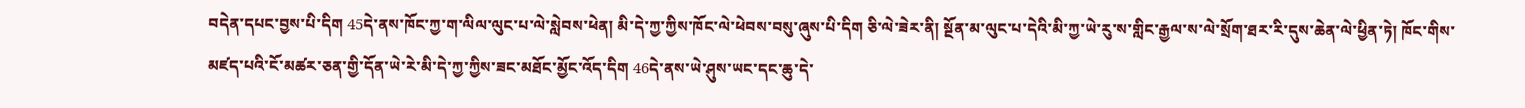བདེན་དཔང་བྱས་པི་དིག 45དེ་ནས་ཁོང་ཀྱ་ག་ལིལ་ལུང་པ་ལེ་སླེབས་ཕེན། མི་དེ་ཀྱ་ཀྱིས་ཁོང་ལེ་ཕེབས་བསུ་ཞུས་པི་དིག ཅི་ལེ་ཟེར་ནི། སྔོན་མ་ལུང་པ་དེའི་མི་ཀྱ་ཡེ་རུ་ས་གླིང་རྒྱལ་ས་ལེ་སྲོག་ཐར་རི་དུས་ཆེན་ལེ་ཕྱིན་ཏེ། ཁོང་གིས་མཛད་པའི་ངོ་མཚར་ཅན་གྱི་དོན་ཡེ་རེ་མི་དེ་ཀྱ་ཀྱིས་ཟང་མཐོང་མྱོང་འོད་དིག 46དེ་ནས་ཡེ་ཤུས་ཡང་དང་ཆུ་དེ་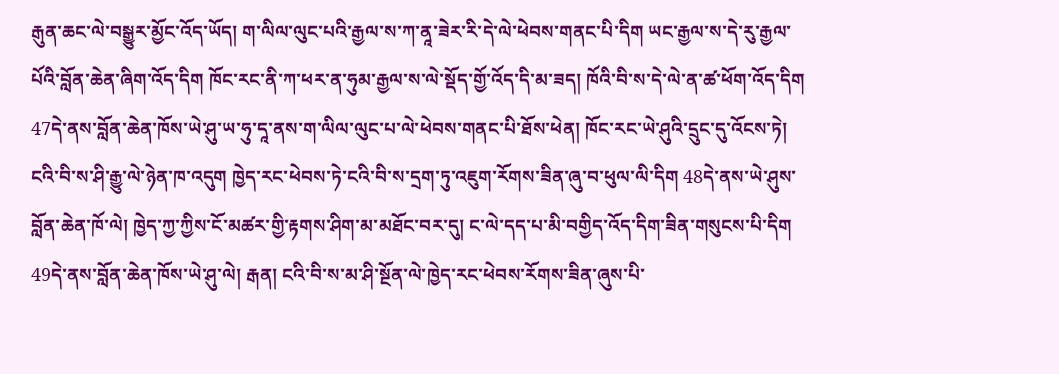རྒུན་ཆང་ལེ་བསྒྱུར་མྱོང་འོད་ཡོད། ག་ལིལ་ལུང་པའི་རྒྱལ་ས་ཀ་ནཱ་ཟེར་རི་དེ་ལེ་ཕེབས་གནང་པི་དིག ཡང་རྒྱལ་ས་དེ་རུ་རྒྱལ་པོའི་བློན་ཆེན་ཞིག་འོད་དིག ཁོང་རང་ནི་ཀ་ཕར་ན་ཧུམ་རྒྱལ་ས་ལེ་སྡོད་གྱོ་འོད་དི་མ་ཟད། ཁོའི་བི་ས་དེ་ལེ་ན་ཚ་ཕོག་འོད་དིག 47དེ་ནས་བློན་ཆེན་ཁོས་ཡེ་ཤུ་ཡ་ཧུ་དཱ་ནས་ག་ལིལ་ལུང་པ་ལེ་ཕེབས་གནང་པི་ཐོས་ཕེན། ཁོང་རང་ཡེ་ཤུའི་དྲུང་དུ་འོངས་ཏེ། ངའི་བི་ས་ཤི་རྒྱུ་ལེ་ཉེན་ཁ་འདུག ཁྱེད་རང་ཕེབས་ཏེ་ངའི་བི་ས་དྲག་ཏུ་འཇུག་རོགས་ཟིན་ཞུ་བ་ཕུལ་ལི་དིག 48དེ་ནས་ཡེ་ཤུས་བློན་ཆེན་ཁོ་ལེ། ཁྱེད་ཀྱ་ཀྱིས་ངོ་མཚར་གྱི་རྟགས་ཤིག་མ་མཐོང་བར་དུ། ང་ལེ་དད་པ་མི་བགྱིད་འོད་དིག་ཟིན་གསུངས་པི་དིག 49དེ་ནས་བློན་ཆེན་ཁོས་ཡེ་ཤུ་ལེ། རྒན། ངའི་བི་ས་མ་ཤི་སྔོན་ལེ་ཁྱེད་རང་ཕེབས་རོགས་ཟིན་ཞུས་པི་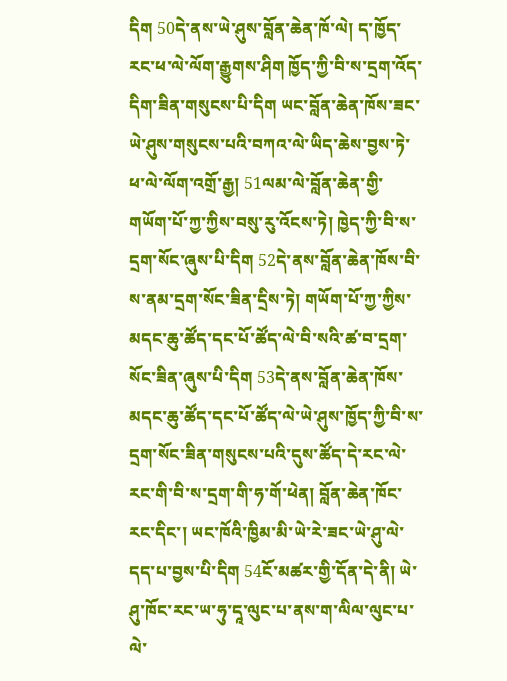དིག 50དེ་ནས་ཡེ་ཤུས་བློན་ཆེན་ཁོ་ལེ། ད་ཁྱོད་རང་ཕ་ལེ་ལོག་རྒྱུགས་ཤིག ཁྱོད་ཀྱི་བི་ས་དྲག་འོད་དིག་ཟིན་གསུངས་པི་དིག ཡང་བློན་ཆེན་ཁོས་ཟང་ཡེ་ཤུས་གསུངས་པའི་བཀའ་ལེ་ཡིད་ཆེས་བྱས་ཏེ་ཕ་ལེ་ལོག་འགྲོ་རྒྱ། 51ལམ་ལེ་བློན་ཆེན་གྱི་གཡོག་པོ་ཀྱ་ཀྱིས་བསུ་རུ་འོངས་ཏེ། ཁྱེད་ཀྱི་བི་ས་དྲག་སོང་ཞུས་པི་དིག 52དེ་ནས་བློན་ཆེན་ཁོས་བི་ས་ནམ་དྲག་སོང་ཟིན་དྲིས་ཏེ། གཡོག་པོ་ཀྱ་ཀྱིས་མདང་ཆུ་ཚོད་དང་པོ་ཚོད་ལེ་བི་སའི་ཚ་བ་དྲག་སོང་ཟིན་ཞུས་པི་དིག 53དེ་ནས་བློན་ཆེན་ཁོས་མདང་ཆུ་ཚོད་དང་པོ་ཚོད་ལེ་ཡེ་ཤུས་ཁྱོད་ཀྱི་བི་ས་དྲག་སོང་ཟིན་གསུངས་པའི་དུས་ཚོད་དེ་རང་ལེ་རང་གི་བི་ས་དྲག་གི་ཧ་གོ་ཕེན། བློན་ཆེན་ཁོང་རང་དིང་། ཡང་ཁོའི་ཁྱིམ་མི་ཡེ་རེ་ཟང་ཡེ་ཤུ་ལེ་དད་པ་བྱས་པི་དིག 54ངོ་མཚར་གྱི་དོན་དེ་ནི། ཡེ་ཤུ་ཁོང་རང་ཡ་ཧུ་དཱ་ལུང་པ་ནས་ག་ལིལ་ལུང་པ་ལེ་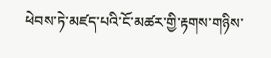ཕེབས་ཏེ་མཛད་པའི་ངོ་མཚར་གྱི་རྟགས་གཉིས་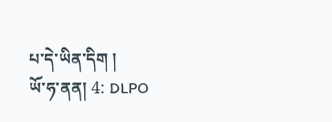པ་དེ་ཡིན་དིག །
ཡོ་ཧ་ནན། 4: DLPO